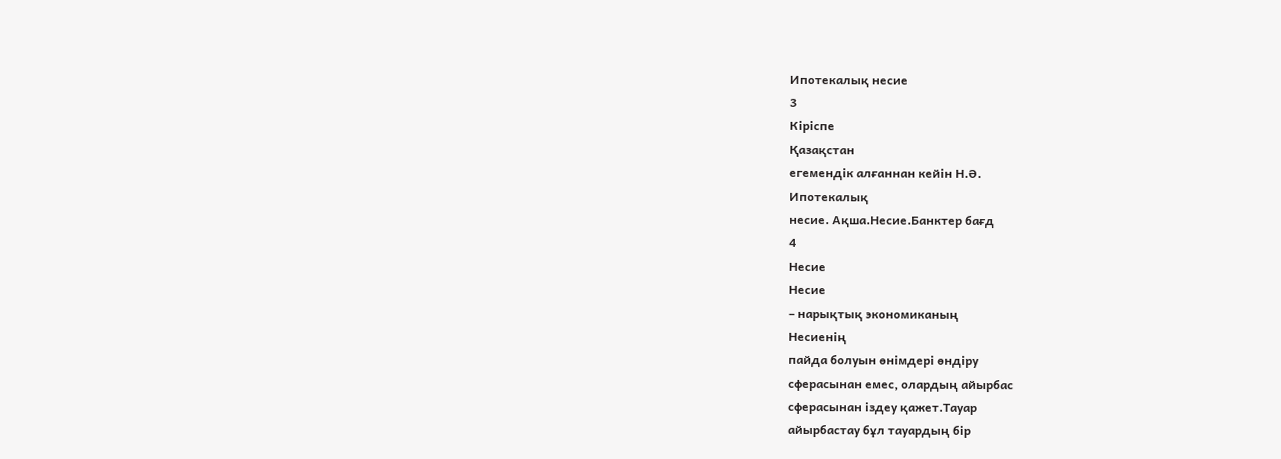Ипотекалық несие
3
Кіріспе
Қазақстан
егемендік алғаннан кейін Н.Ә.
Ипотекалық
несие. Ақша.Несие.Банктер бағд
4
Несие
Несие
– нарықтық экономиканың
Несиенің
пайда болуын өнімдері өндіру
сферасынан емес, олардың айырбас
сферасынан іздеу қажет.Тауар
айырбастау бұл тауардың бір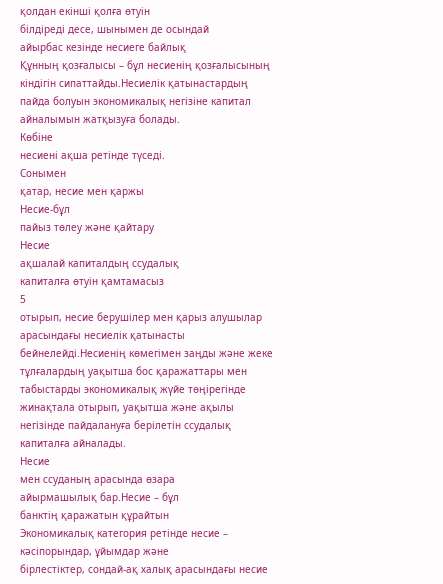қолдан екінші қолға өтуін
білдіреді десе, шынымен де осындай
айырбас кезінде несиеге байлық
Құнның қозғалысы – бұл несиенің қозғалысының кіндігін сипаттайды.Несиелік қатынастардың пайда болуын экономикалық негізіне капитал айналымын жатқызуға болады.
Көбіне
несиені ақша ретінде түседі.
Сонымен
қатар, несие мен қаржы
Несие-бұл
пайыз төлеу және қайтару
Несие
ақшалай капиталдың ссудалық
капиталға өтуін қамтамасыз
5
отырып, несие берушілер мен қарыз алушылар арасындағы несиелік қатынасты бейнелейді.Несиенің көмегімен заңды және жеке тұлғалардың уақытша бос қаражаттары мен табыстарды экономикалық жүйе төңірегінде жинақтала отырып, уақытша және ақылы негізінде пайдалануға берілетін ссудалық капиталға айналады.
Несие
мен ссуданың арасында өзара
айырмашылық бар.Несие – бұл
банктің қаражатын құрайтын
Экономикалық категория ретінде несие – кәсіпорындар, ұйымдар және
бірлестіктер, сондай-ақ халық арасындағы несие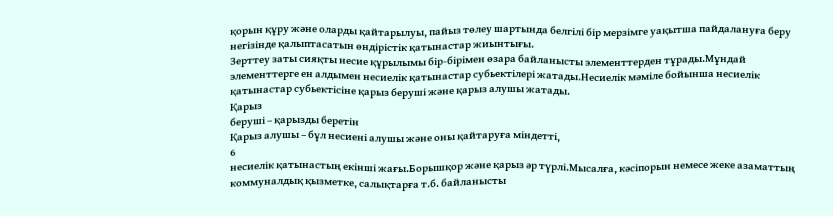қорын құру және оларды қайтарылуы, пайыз төлеу шартында белгілі бір мерзімге уақытша пайдалануға беру негізінде қалыптасатын өндірістік қатынастар жиынтығы.
Зерттеу заты сияқты несие құрылымы бір-бірімен өзара байланысты элементтерден тұрады.Мұндай элементтерге ен алдымен несиелік қатынастар субьектілері жатады.Несиелік мәміле бойынша несиелік қатынастар субьектісіне қарыз беруші және қарыз алушы жатады.
Қарыз
беруші – қарызды беретін
Қарыз алушы – бұл несиені алушы және оны қайтаруға міндетті,
6
несиелік қатынастың екінші жағы.Борышқор және қарыз әр түрлі.Мысалға, кәсіпорын немесе жеке азаматтың коммуналдық қызметке, салықтарға т.б. байланысты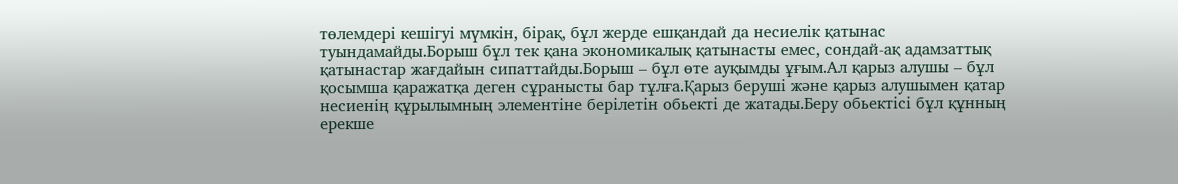төлемдері кешігуі мүмкін, бірақ, бұл жерде ешқандай да несиелік қатынас туындамайды.Борыш бұл тек қана экономикалық қатынасты емес, сондай-ақ адамзаттық қатынастар жағдайын сипаттайды.Борыш – бұл өте ауқымды ұғым.Ал қарыз алушы – бұл қосымша қаражатқа деген сұранысты бар тұлға.Қарыз беруші және қарыз алушымен қатар несиенің құрылымның элементіне берілетін обьекті де жатады.Беру обьектісі бұл құнның ерекше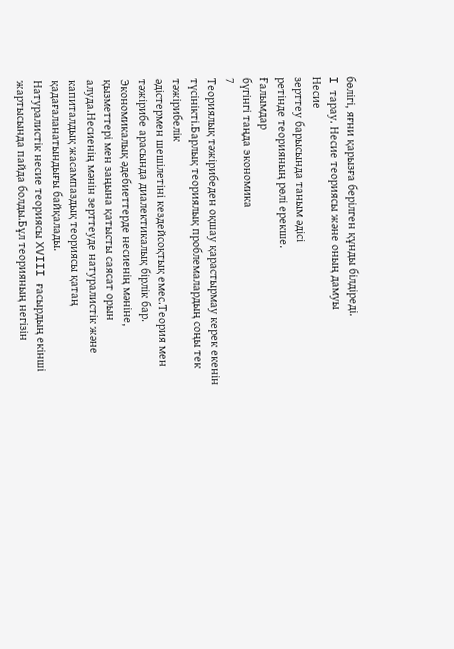бөлігі, яғни қарызға берілген құнды білдіреді.
I тарау. Несие теориясы және оның дамуы
Несие
зерттеу барысында таным әдісі
ретінде теорияның рөлі ерекше.
Ғалымдар
бүгінгі таңда экономика
7
Теориялық тәжірибеден оқшау қарастырмау керек екенін түсінікті.Барлық теориялық проблемалардың соңы тек тәжірибелік
әдістермен шешілетіні кездейсоқтық емес.Теория мен тәжірибе арасында диалектикалық бірлік бар.
Экономикалық әдебиеттерде несиенің мәніне, қызметтері мен заңына қатысты саясат орын алуда.Несиенің мәнін зерттеуде натуралистік және капиталдық жасампаздық теориясы қатаң қадағаланатындығы байқалады.
Натуралистік несие теориясы XVIII ғасырдың екінші жартысында пайда болды.Бұл теорияның негізін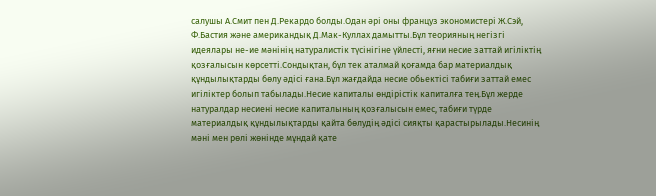салушы А.Смит пен Д.Рекардо болды.Одан әрі оны француз экономистері Ж.Сэй, Ф.Бастия және американдық Д.Мак-Куллах дамытты.Бұл теорияның негізгі идеялары не-ие мәнінің натуралистік түсінігіне үйлесті, яғни несие заттай игіліктің қозғалысын көрсетті.Сондықтан, бұл тек аталмай қоғамда бар материалдық құндылықтарды бөлу әдісі ғана.Бұл жағдайда несие обьектісі табиғи заттай емес игіліктер болып табылады.Несие капиталы өндірістік капиталға тең.Бұл жерде натуралдар несиені несие капиталының қозғалысын емес, табиғи түрде материалдық құндылықтарды қайта бөлудің әдісі сияқты қарастырылады.Несинің мәні мен рөлі жөнінде мұндай қате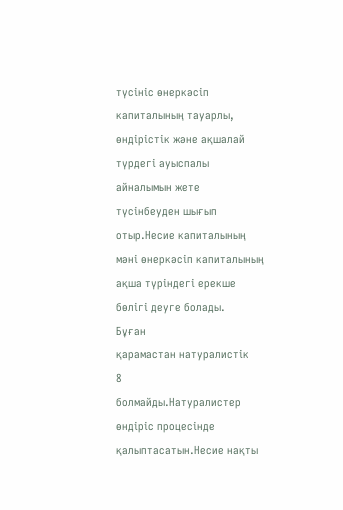түсініс өнеркәсіп капиталының тауарлы, өндірістік және ақшалай түрдегі ауыспалы айналымын жете түсінбеуден шығып отыр.Несие капиталының мәні өнеркәсіп капиталының ақша түріндегі ерекше бөлігі деуге болады.
Бұған
қарамастан натуралистік
8
болмайды.Натуралистер өндіріс процесінде қалыптасатын.Несие нақты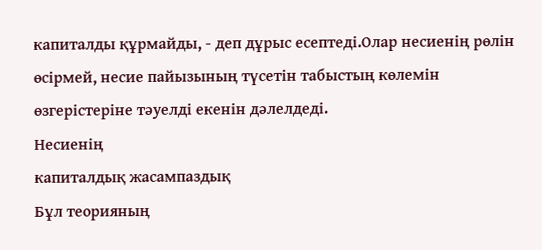капиталды құрмайды, - деп дұрыс есептеді.Олар несиенің рөлін өсірмей, несие пайызының түсетін табыстың көлемін өзгерістеріне тәуелді екенін дәлелдеді.
Несиенің
капиталдық жасампаздық
Бұл теорияның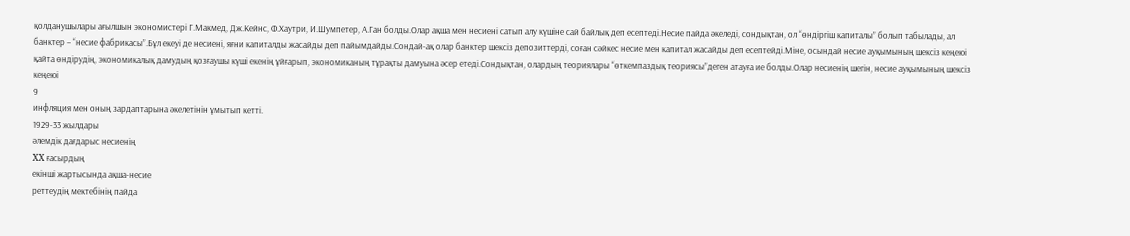қолданушылары ағылшын экономистері Г.Макмед, Дж.Кейнс, Ф.Хаутри, И.Шумпетер, А.Ган болды.Олар ақша мен несиені сатып алу күшіне сай байлық деп есептеді.Несие пайда әкеледі, сондықтан, ол “өндіргіш капиталы” болып табылады, ал банктер – “несие фабрикасы”.Бұл екеуі де несиені, яғни капиталды жасайды деп пайымдайды.Сондай-ақ олар банктер шексіз депозиттерді, соған сәйкес несие мен капитал жасайды деп есептейді.Міне, осындай несие ауқымының шексіз кеңеюі қайта өндірудің, экономикалық дамудың қозғаушы күші екенің ұйғарып, экономиканың тұрақты дамуына әсер етеді.Сондықтан, олардың теориялары “өткемпаздық теориясы”деген атауға ие болды.Олар несиенің шегін, несие ауқымының шексіз кеңеюі
9
инфляция мен оның зардаптарына әкелетінін ұмытып кетті.
1929-33 жылдары
әлемдік дағдарыс несиенің
XX ғасырдың
екінші жартысында ақша-несие
реттеудің мектебінің пайда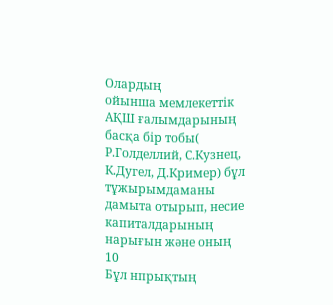Олардың
ойынша мемлекеттік
АҚШ ғалымдарының
басқа бір тобы( Р.Голделлий, С.Кузнец,
К.Дугел, Д.Кример) бұл тұжырымдаманы
дамыта отырып, несие капиталдарының
нарығын және оның
10
Бұл нпрықтың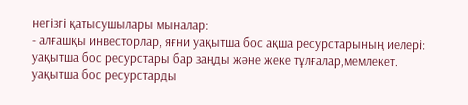негізгі қатысушылары мыналар:
- алғашқы инвесторлар, яғни уақытша бос ақша ресурстарының иелері: уақытша бос ресурстары бар заңды және жеке тұлғалар,мемлекет.
уақытша бос ресурстарды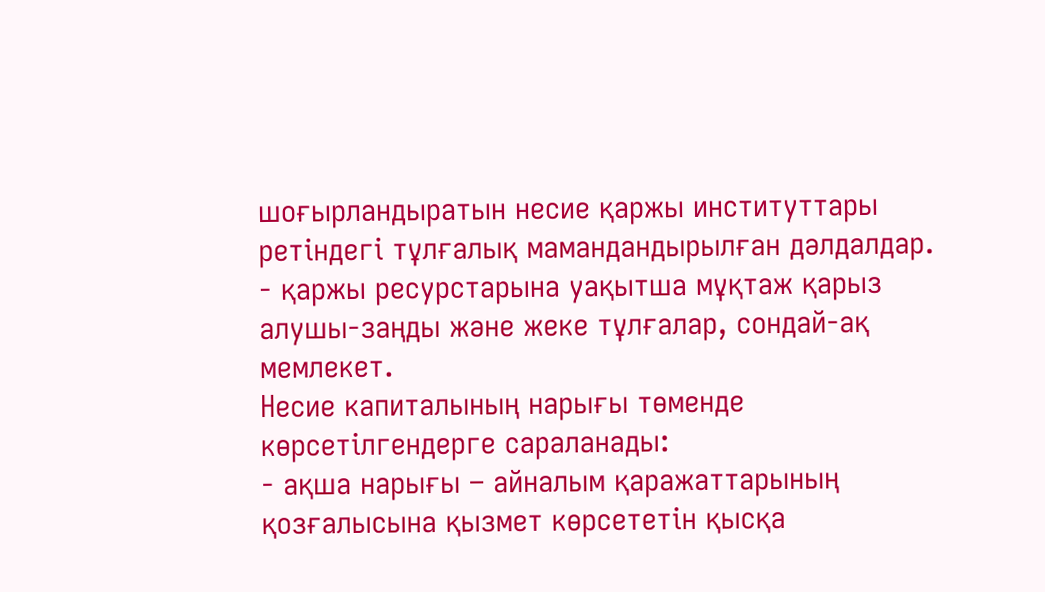шоғырландыратын несие қаржы институттары ретіндегі тұлғалық мамандандырылған дәлдалдар.
- қаржы ресурстарына уақытша мұқтаж қарыз алушы-заңды және жеке тұлғалар, сондай-ақ мемлекет.
Несие капиталының нарығы төменде көрсетілгендерге сараланады:
- ақша нарығы – айналым қаражаттарының қозғалысына қызмет көрсететін қысқа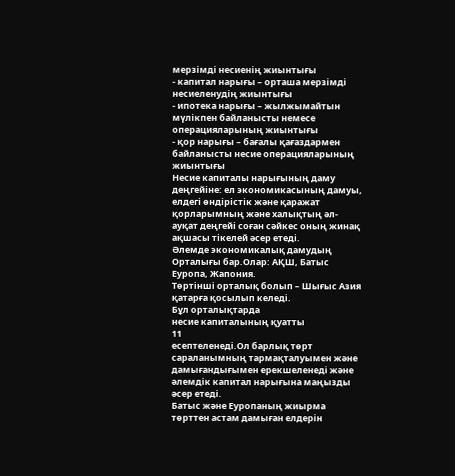мерзімді несиенің жиынтығы
- капитал нарығы – орташа мерзімді несиеленудің жиынтығы
- ипотека нарығы – жылжымайтын мүлікпен байланысты немесе операцияларының жиынтығы
- қор нарығы – бағалы қағаздармен байланысты несие операцияларының жиынтығы
Несие капиталы нарығының даму деңгейіне: ел экономикасының дамуы, елдегі өндірістік және қаражат қорларымның және халықтың әл-ауқат деңгейі соған сәйкес оның жинақ ақшасы тікелей әсер етеді.
Әлемде экономикалық дамудың
Орталығы бар.Олар: АҚШ, Батыс Еуропа, Жапония.
Төртінші орталық болып – Шығыс Азия қатарға қосылып келеді.
Бұл орталықтарда
несие капиталының қуатты
11
есептеленеді.Ол барлық төрт сараланымның тармақталуымен және дамығандығымен ерекшеленеді және әлемдік капитал нарығына маңызды әсер етеді.
Батыс және Еуропаның жиырма төрттен астам дамыған елдерін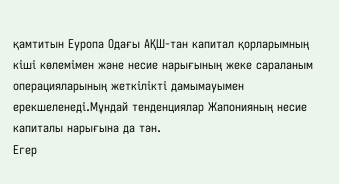қамтитын Еуропа Одағы АҚШ-тан капитал қорларымның кіші көлемімен және несие нарығының жеке сараланым операцияларының жеткілікті дамымауымен ерекшеленеді.Мұндай тенденциялар Жапонияның несие капиталы нарығына да тән.
Егер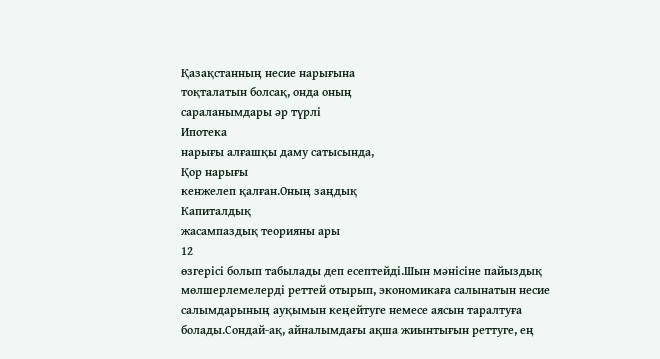Қазақстанның несие нарығына
тоқталатын болсақ, онда оның
сараланымдары әр түрлі
Ипотека
нарығы алғашқы даму сатысында,
Қор нарығы
кенжелеп қалған.Оның заңдық
Капиталдық
жасампаздық теорияны ары
12
өзгерісі болып табылады деп есептейді.Шын мәнісіне пайыздық мөлшерлемелерді реттей отырып, экономикаға салынатын несие салымдарының ауқымын кеңейтуге немесе аясын таралтуға болады.Сондай-ақ, айналымдағы ақша жиынтығын реттуге, ең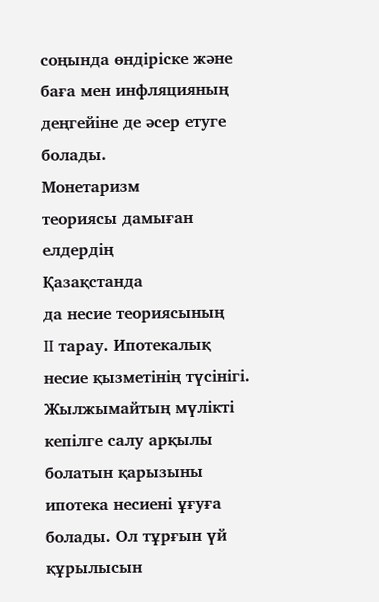соңында өндіріске және баға мен инфляцияның деңгейіне де әсер етуге болады.
Монетаризм
теориясы дамыған елдердің
Қазақстанда
да несие теориясының
II тарау. Ипотекалық несие қызметінің түсінігі.
Жылжымайтың мүлікті кепілге салу арқылы болатын қарызыны ипотека несиені ұғуға болады. Ол тұрғын үй құрылысын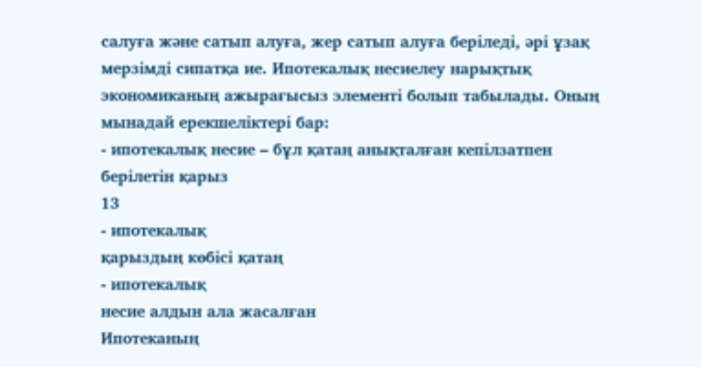салуға және сатып алуға, жер сатып алуға беріледі, әрі ұзақ мерзімді сипатқа ие. Ипотекалық несиелеу нарықтық экономиканың ажырағысыз элементі болып табылады. Оның мынадай ерекшеліктері бар:
- ипотекалық несие – бұл қатаң анықталған кепілзатпен берілетін қарыз
13
- ипотекалық
қарыздың көбісі қатаң
- ипотекалық
несие алдын ала жасалған
Ипотеканың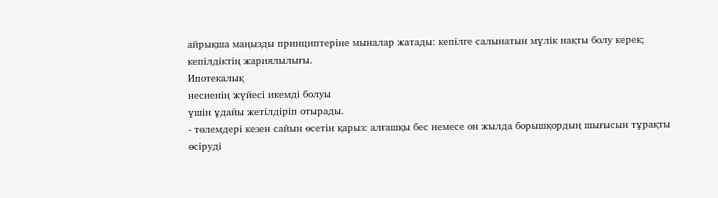айрықша маңызды принциптеріне мыналар жатады: кепілге салынатын мүлік нақты болу керек; кепілдіктің жариялылығы.
Ипотекалық
несиенің жүйесі икемді болуы
үшін ұдайы жетілдіріп отырады.
- төлемдері кезен сайын өсетін қарыз: алғашқы бес немесе он жылда борышқордың шығысын тұрақты өсіруді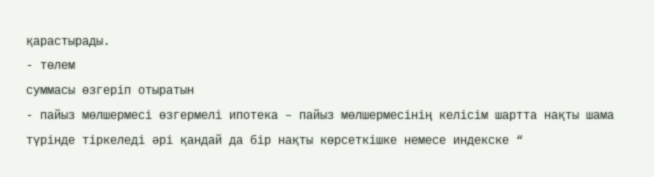қарастырады.
- төлем
суммасы өзгеріп отыратын
- пайыз мөлшермесі өзгермелі ипотека – пайыз мөлшермесінің келісім шартта нақты шама түрінде тіркеледі әрі қандай да бір нақты көрсеткішке немесе индекске “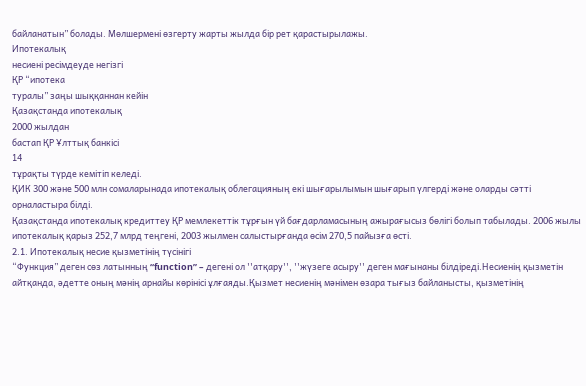байланатын” болады. Мөлшермені өзгерту жарты жылда бір рет қарастырылажы.
Ипотекалық
несиені ресімдеуде негізгі
ҚР “ипотека
туралы” заңы шыққаннан кейін
Қазақстанда ипотекалық
2000 жылдан
бастап ҚР Ұлттық банкісі
14
тұрақты түрде кемітіп келеді.
ҚИК 300 және 500 млн сомаларынада ипотекалық облегацияның екі шығарылымын шығарып үлгерді және оларды сәтті орналастыра білді.
Қазақстанда ипотекалық кредиттеу ҚР мемлекеттік тұрғын үй бағдарламасының ажырағысыз бөлігі болып табылады. 2006 жылы ипотекалық қарыз 252,7 млрд теңгені, 2003 жылмен салыстырғанда өсім 270,5 пайызға өсті.
2.1. Ипотекалық несие қызметінің түсінігі
“Функция” деген сөз латынның “function” – дегені ол ''атқару'', ''жүзеге асыру'' деген мағынаны білдіреді.Несиенің қызметін айтқанда, әдетте оның мәнің арнайы көрінісі ұлғаяды.Қызмет несиенің мәнімен өзара тығыз байланысты, қызметінің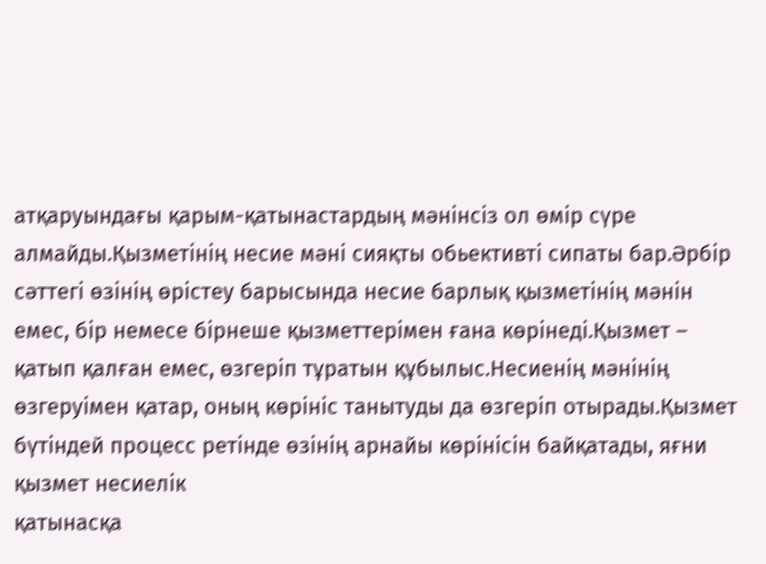атқаруындағы қарым-қатынастардың мәнінсіз ол өмір сүре алмайды.Қызметінің несие мәні сияқты обьективті сипаты бар.Әрбір сәттегі өзінің өрістеу барысында несие барлық қызметінің мәнін емес, бір немесе бірнеше қызметтерімен ғана көрінеді.Қызмет – қатып қалған емес, өзгеріп тұратын құбылыс.Несиенің мәнінің өзгеруімен қатар, оның көрініс танытуды да өзгеріп отырады.Қызмет бүтіндей процесс ретінде өзінің арнайы көрінісін байқатады, яғни қызмет несиелік
қатынасқа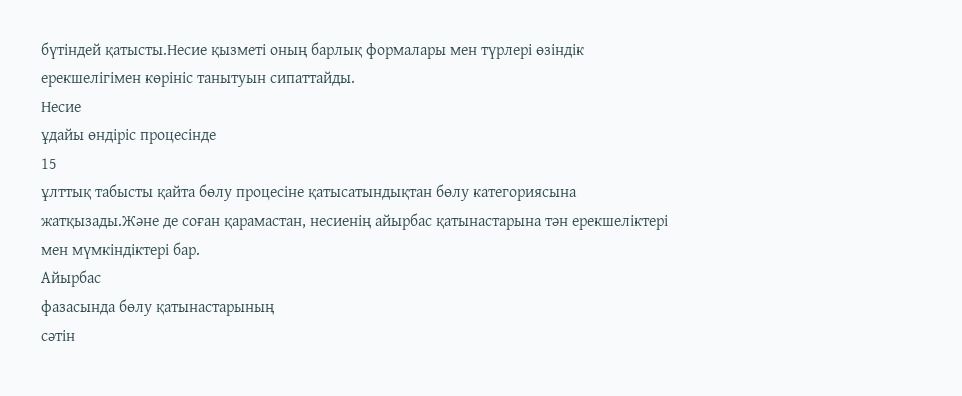бүтіндей қатысты.Несие қызметі оның барлық формалары мен түрлері өзіндік ерекшелігімен көрініс танытуын сипаттайды.
Несие
ұдайы өндіріс процесінде
15
ұлттық табысты қайта бөлу процесіне қатысатындықтан бөлу категориясына жатқызады.Және де соған қарамастан, несиенің айырбас қатынастарына тән ерекшеліктері мен мүмкіндіктері бар.
Айырбас
фазасында бөлу қатынастарының
сәтін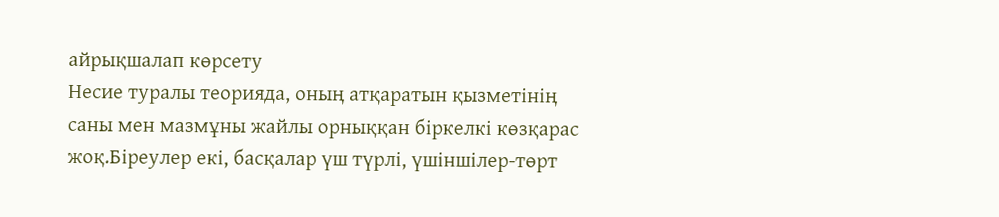айрықшалап көрсету
Несие туралы теорияда, оның атқаратын қызметінің саны мен мазмұны жайлы орныққан біркелкі көзқарас жоқ.Біреулер екі, басқалар үш түрлі, үшіншілер-төрт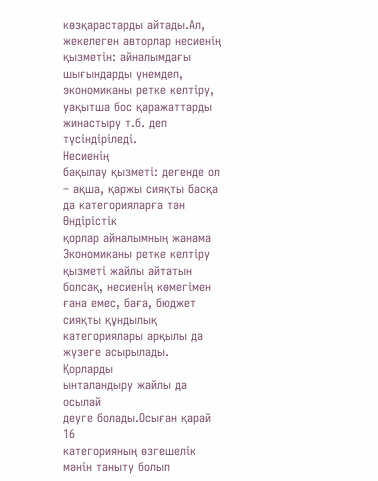көзқарастарды айтады.Ал, жекелеген авторлар несиенің қызметін: айналымдағы шығындарды үнемдеп, экономиканы ретке келтіру, уақытша бос қаражаттарды жинастыру т.б. деп түсіндіріледі.
Несиенің
бақылау қызметі: дегенде ол
– ақша, қаржы сияқты басқа
да категорияларға тән
Өндірістік
қорлар айналымның жанама
Экономиканы ретке келтіру қызметі жайлы айтатын болсақ, несиенің көмегімен ғана емес, баға, бюджет сияқты құндылық категориялары арқылы да жүзеге асырылады.
Қорларды
ынталандыру жайлы да осылай
деуге болады.Осыған қарай
16
категорияның өзгешелік мәнін таныту болып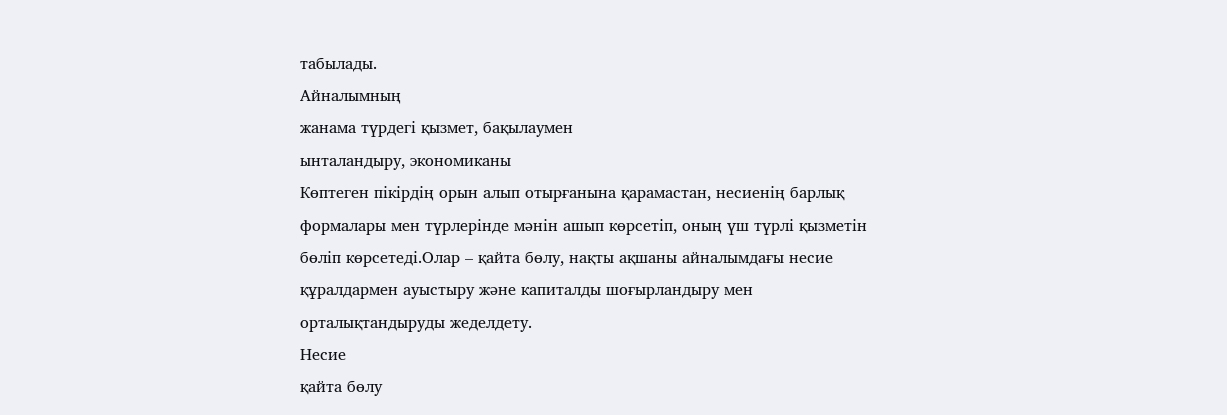табылады.
Айналымның
жанама түрдегі қызмет, бақылаумен
ынталандыру, экономиканы
Көптеген пікірдің орын алып отырғанына қарамастан, несиенің барлық формалары мен түрлерінде мәнін ашып көрсетіп, оның үш түрлі қызметін бөліп көрсетеді.Олар – қайта бөлу, нақты ақшаны айналымдағы несие құралдармен ауыстыру және капиталды шоғырландыру мен орталықтандыруды жеделдету.
Несие
қайта бөлу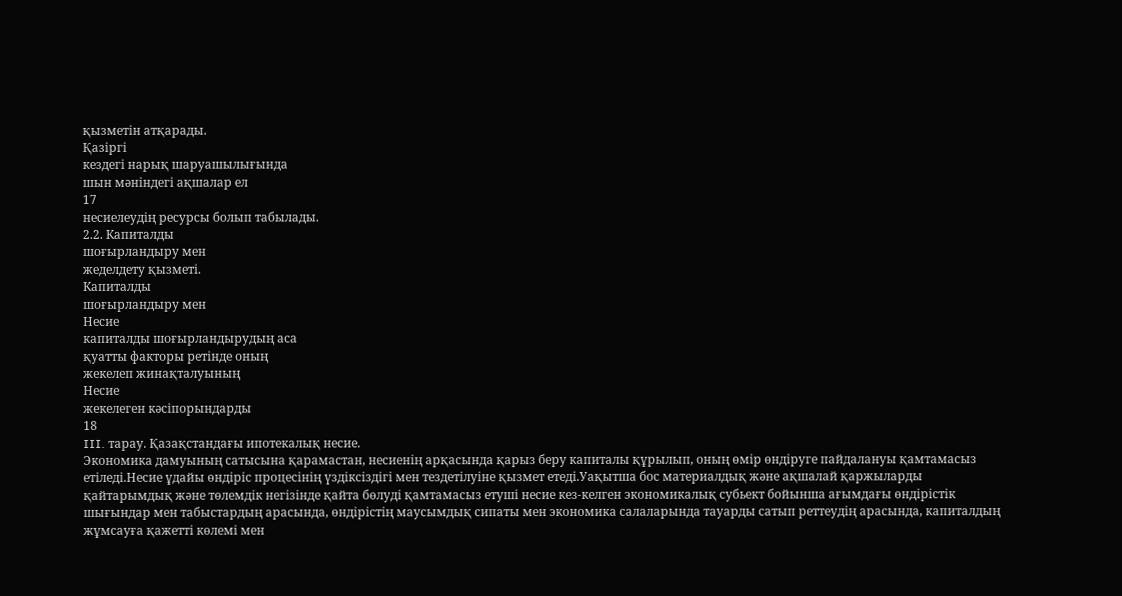қызметін атқарады.
Қазіргі
кездегі нарық шаруашылығында
шын мәніндегі ақшалар ел
17
несиелеудің ресурсы болып табылады.
2.2. Капиталды
шоғырландыру мен
жеделдету қызметі.
Капиталды
шоғырландыру мен
Несие
капиталды шоғырландырудың аса
қуатты факторы ретінде оның
жекелеп жинақталуының
Несие
жекелеген кәсіпорындарды
18
III. тарау. Қазақстандағы ипотекалық несие.
Экономика дамуының сатысына қарамастан, несиенің арқасында қарыз беру капиталы құрылып, оның өмір өндіруге пайдалануы қамтамасыз етіледі.Несие ұдайы өндіріс процесінің үздіксіздігі мен тездетілуіне қызмет етеді.Уақытша бос материалдық және ақшалай қаржыларды қайтарымдық және төлемдік негізінде қайта бөлуді қамтамасыз етуші несие кез-келген экономикалық субьект бойынша ағымдағы өндірістік шығындар мен табыстардың арасында, өндірістің маусымдық сипаты мен экономика салаларында тауарды сатып реттеудің арасында, капиталдың жұмсауға қажетті көлемі мен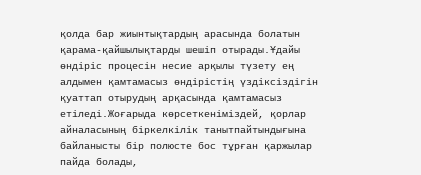қолда бар жиынтықтардың арасында болатын қарама-қайшылықтарды шешіп отырады.Ұдайы өндіріс процесін несие арқылы түзету ең алдымен қамтамасыз өндірістің үздіксіздігін қуаттап отырудың арқасында қамтамасыз етіледі.Жоғарыда көрсеткеніміздей, қорлар айналасының біркелкілік танытпайтындығына байланысты бір полюсте бос тұрған қаржылар пайда болады,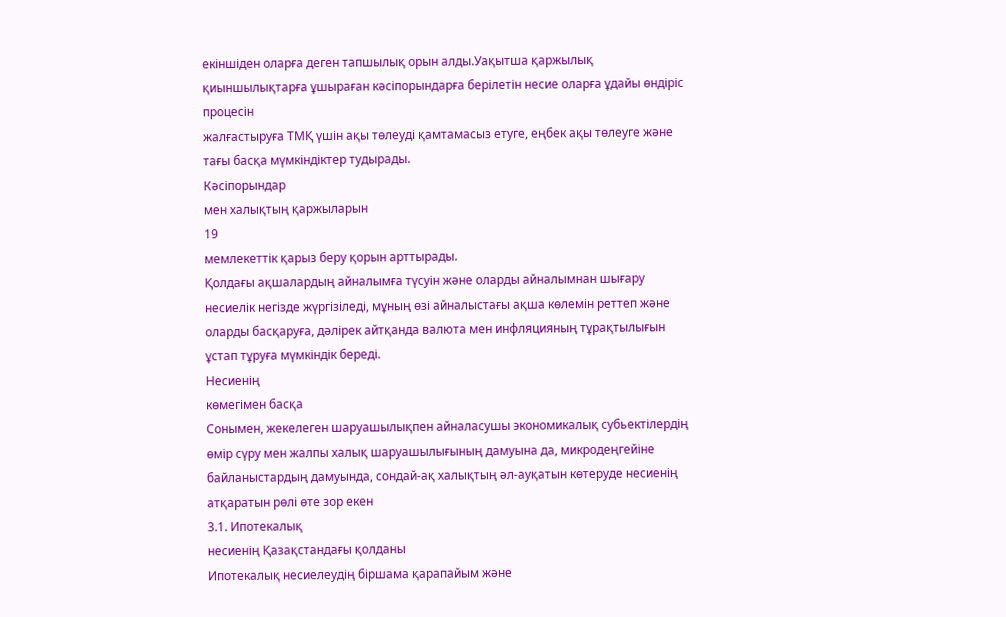екіншіден оларға деген тапшылық орын алды.Уақытша қаржылық қиыншылықтарға ұшыраған кәсіпорындарға берілетін несие оларға ұдайы өндіріс процесін
жалғастыруға ТМҚ үшін ақы төлеуді қамтамасыз етуге, еңбек ақы төлеуге және тағы басқа мүмкіндіктер тудырады.
Кәсіпорындар
мен халықтың қаржыларын
19
мемлекеттік қарыз беру қорын арттырады.
Қолдағы ақшалардың айналымға түсуін және оларды айналымнан шығару несиелік негізде жүргізіледі, мұның өзі айналыстағы ақша көлемін реттеп және оларды басқаруға, дәлірек айтқанда валюта мен инфляцияның тұрақтылығын ұстап тұруға мүмкіндік береді.
Несиенің
көмегімен басқа
Сонымен, жекелеген шаруашылықпен айналасушы экономикалық субьектілердің өмір сүру мен жалпы халық шаруашылығының дамуына да, микродеңгейіне байланыстардың дамуында, сондай-ақ халықтың әл-ауқатын көтеруде несиенің атқаратын рөлі өте зор екен
3.1. Ипотекалық
несиенің Қазақстандағы қолданы
Ипотекалық несиелеудің біршама қарапайым және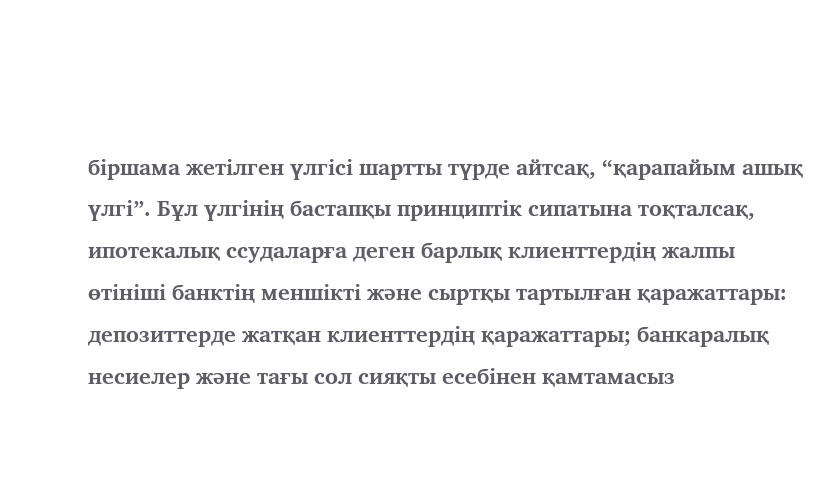біршама жетілген үлгісі шартты түрде айтсақ, “қарапайым ашық үлгі”. Бұл үлгінің бастапқы принциптік сипатына тоқталсақ, ипотекалық ссудаларға деген барлық клиенттердің жалпы өтініші банктің меншікті және сыртқы тартылған қаражаттары: депозиттерде жатқан клиенттердің қаражаттары; банкаралық несиелер және тағы сол сияқты есебінен қамтамасыз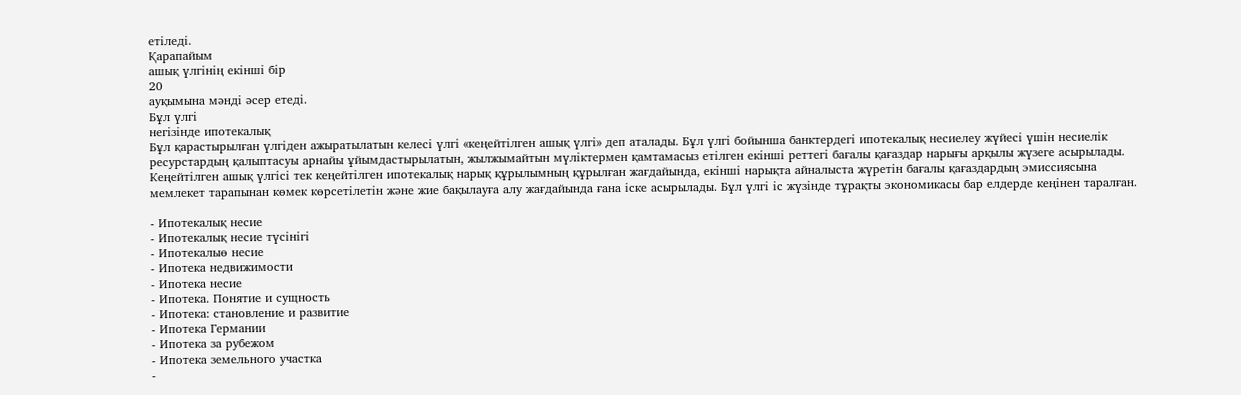етіледі.
Қарапайым
ашық үлгінің екінші бір
20
ауқымына мәнді әсер етеді.
Бұл үлгі
негізінде ипотекалық
Бұл қарастырылған үлгіден ажыратылатын келесі үлгі «кеңейтілген ашық үлгі» деп аталады. Бұл үлгі бойынша банктердегі ипотекалық несиелеу жүйесі үшін несиелік ресурстардың қалыптасуы арнайы ұйымдастырылатын, жылжымайтын мүліктермен қамтамасыз етілген екінші реттегі бағалы қағаздар нарығы арқылы жүзеге асырылады. Кеңейтілген ашық үлгісі тек кеңейтілген ипотекалық нарық құрылымның құрылған жағдайында, екінші нарықта айналыста жүретін бағалы қағаздардың эмиссиясына мемлекет тарапынан көмек көрсетілетін және жие бақылауға алу жағдайында ғана іске асырылады. Бұл үлгі іс жүзінде тұрақты экономикасы бар елдерде кеңінен таралған.

- Ипотекалық несие
- Ипотекалық несие түсінігі
- Ипотекалыө несие
- Ипотека недвижимости
- Ипотека несие
- Ипотека. Понятие и сущность
- Ипотека: становление и развитие
- Ипотека Германии
- Ипотека за рубежом
- Ипотека земельного участка
-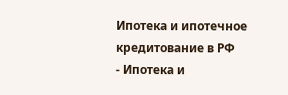Ипотека и ипотечное кредитование в РФ
- Ипотека и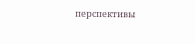перспективы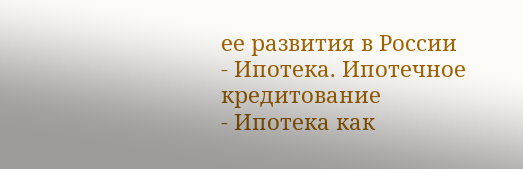ее развития в России
- Ипотека. Ипотечное кредитование
- Ипотека как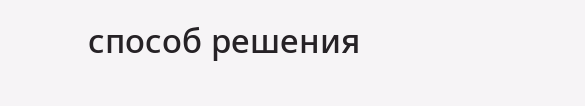способ решения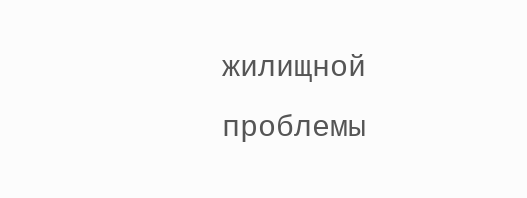жилищной проблемы